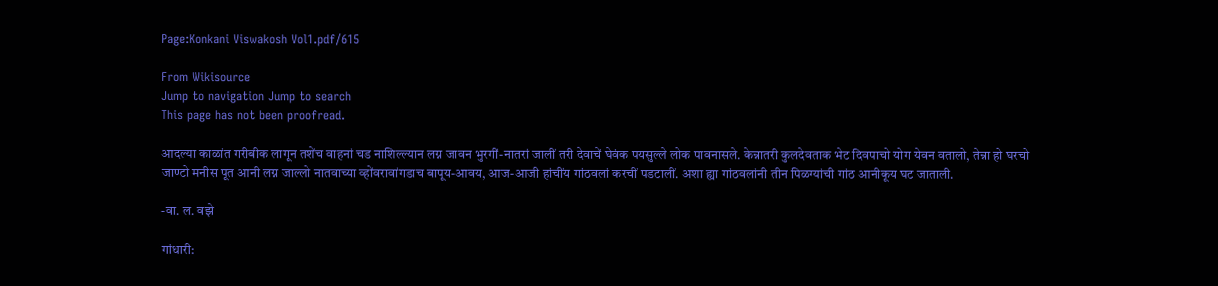Page:Konkani Viswakosh Vol1.pdf/615

From Wikisource
Jump to navigation Jump to search
This page has not been proofread.

आदल्या काळांत गरीबीक लागून तशेंच वाहनां चड नाशिल्ल्यान लग्न जावन भुरगीं-नातरां जालीं तरी देवाचें घेवंक पयसुल्ले लोक पावनासले. केन्नातरी कुलदेवताक भेट दिवपाचो योग येवन वतालो, तेन्ना हो घरचो जाण्टो मनीस पूत आनी लग्न जाल्लो नातवाच्या व्होंवरावांगडाच बापूय-आवय, आज-आजी हांचींय गांठवलां करचीं पडटालीं. अशा ह्या गांठवलांनी तीन पिळग्यांची गांठ आनीकूय घट जाताली.

-वा. ल. वझे

गांधारी: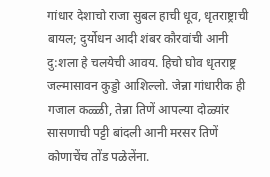गांधार देशाचो राजा सुबल हाची धूव, धृतराष्ट्राची बायल; दुर्योधन आदी शंबर कौरवांची आनी दु:शला हे चलयेची आवय. हिचो घोव धृतराष्ट्र जल्मासावन कुड्डो आशिल्लो. जेन्ना गांधारीक ही गजाल कळ्ळी, तेन्ना तिणें आपल्या दोळ्यांर सासणाची पट्टी बांदली आनी मरसर तिणें कोणाचेंच तोंड पळेलेंना.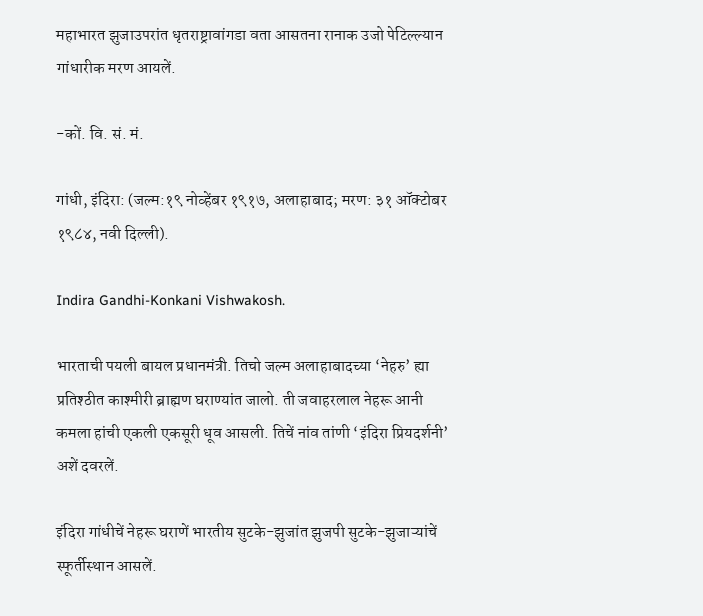महाभारत झुजाउपरांत धृतराष्ट्रावांगडा वता आसतना रानाक उजो पेटिल्ल्यान गांधारीक मरण आयलें.

-कों. वि. सं. मं.

गांधी, इंदिरा: (जल्म:१९ नोव्हेंबर १९१७, अलाहाबाद; मरण: ३१ ऑक्टोबर १९८४, नवी दिल्ली).

Indira Gandhi-Konkani Vishwakosh.

भारताची पयली बायल प्रधानमंत्री. तिचो जल्म अलाहाबादच्या ‘नेहरु’ ह्या प्रतिश्ठीत काश्मीरी ब्राह्मण घराण्यांत जालो. ती जवाहरलाल नेहरू आनी कमला हांची एकली एकसूरी धूव आसली. तिचें नांव तांणी ‘इंदिरा प्रियदर्शनी’ अशें दवरलें.

इंदिरा गांधीचें नेहरू घराणें भारतीय सुटके-झुजांत झुजपी सुटके-झुजाऱ्यांचें स्फूर्तीस्थान आसलें.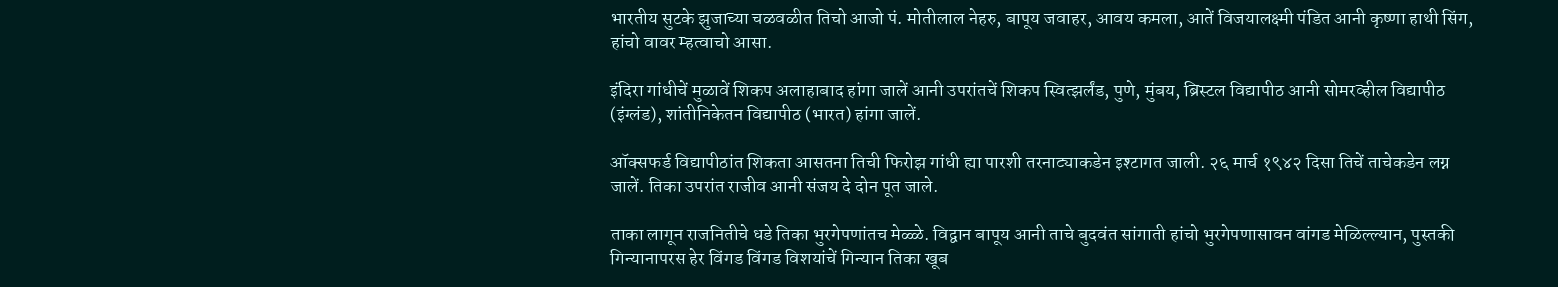भारतीय सुटके झुजाच्या चळवळीत तिचो आजो पं. मोतीलाल नेहरु, बापूय जवाहर, आवय कमला, आतें विजयालक्ष्मी पंडित आनी कृष्णा हाथी सिंग, हांचो वावर म्हत्वाचो आसा.

इंदिरा गांधीचें मुळावें शिकप अलाहाबाद हांगा जालें आनी उपरांतचें शिकप स्वित्झर्लंड, पुणे, मुंबय, ब्रिस्टल विद्यापीठ आनी सोमरव्हील विद्यापीठ (इंग्लंड), शांतीनिकेतन विद्यापीठ (भारत) हांगा जालें.

ऑक्सफर्ड विद्यापीठांत शिकता आसतना तिची फिरोझ गांधी ह्या पारशी तरनाट्याकडेन इश्टागत जाली. २६ मार्च १९४२ दिसा तिचें ताचेकडेन लग्न जालें. तिका उपरांत राजीव आनी संजय दे दोन पूत जाले.

ताका लागून राजनितीचे धडे तिका भुरगेपणांतच मेळ्ळे. विद्वान बापूय आनी ताचे बुदवंत सांगाती हांचो भुरगेपणासावन वांगड मेळिल्ल्यान, पुस्तकी गिन्यानापरस हेर विंगड विंगड विशयांचें गिन्यान तिका खूब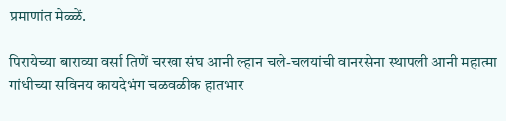प्रमाणांत मेळ्ळें.

पिरायेच्या बाराव्या वर्सा तिणें चरखा संघ आनी ल्हान चले-चलयांची वानरसेना स्थापली आनी महात्मा गांधीच्या सविनय कायदेभंग चळवळीक हातभार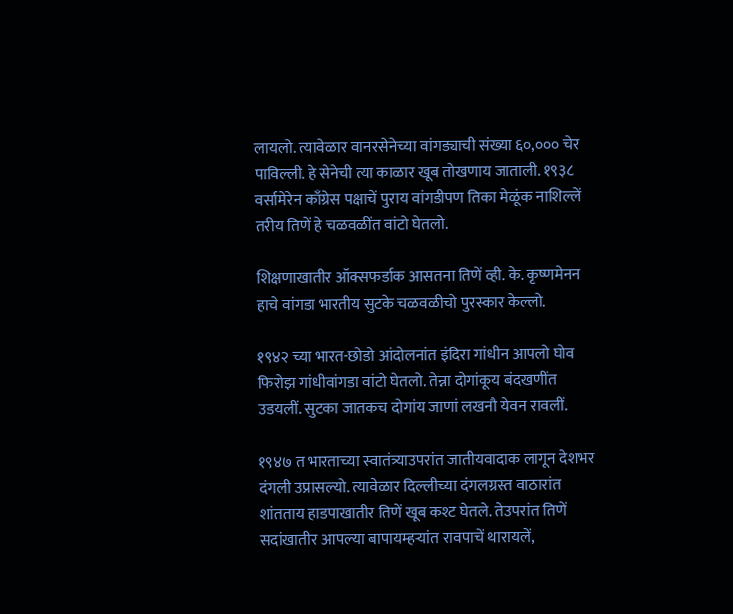लायलो. त्यावेळार वानरसेनेच्या वांगड्याची संख्या ६०,००० चेर पाविल्ली. हे सेनेची त्या काळार खूब तोखणाय जाताली. १९३८ वर्सामेरेन काँग्रेस पक्षाचें पुराय वांगडीपण तिका मेळूंक नाशिल्लें तरीय तिणें हे चळवळींत वांटो घेतलो.

शिक्षणाखातीर ऑक्सफर्डाक आसतना तिणें व्ही. के. कृष्णमेनन हाचे वांगडा भारतीय सुटके चळवळीचो पुरस्कार केल्लो.

१९४२ च्या भारत-छोडो आंदोलनांत इंदिरा गांधीन आपलो घोव फिरोझ गांधीवांगडा वांटो घेतलो. तेन्ना दोगांकूय बंदखणींत उडयलीं. सुटका जातकच दोगांय जाणां लखनौ येवन रावलीं.

१९४७ त भारताच्या स्वातंत्र्याउपरांत जातीयवादाक लागून देशभर दंगली उप्रासल्यो. त्यावेळार दिल्लीच्या दंगलग्रस्त वाठारांत शांतताय हाडपाखातीर तिणें खूब कश्ट घेतले. तेउपरांत तिणें सदांखातीर आपल्या बापायम्हऱ्यांत रावपाचें थारायलें,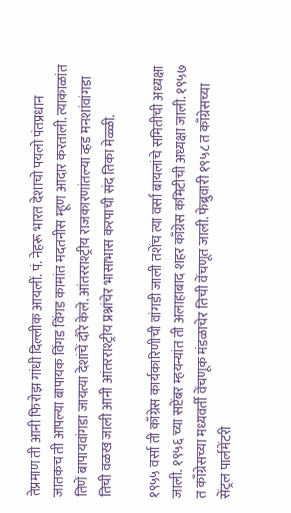तेप्रमाण ती आनी फिरोझ गांधी दिल्लीक आयलीं. पं. नेहरू भारत देशाचो पयलो पंतप्रधान जातकच ती आपल्या बापायक विंगड विंगड कामांत मदतनीस म्हूण आदार करताली. त्याकाळांत तिणें बापायवांगडा जायत्या देशांचें दौरे केले. आंतरराश्ट्रीय राजकारणांतल्या व्हड मनशांवांगडा तिची वळख जाली आनी आंतरराश्ट्रीय प्रश्नांचेर भासाभास करपाची संद तिका मेळ्ळी.

१९५५ वर्सा ती काँग्रेस कार्यकारिणीची वांगडी जाली तशेंच त्या वर्सा बायलांचे समितीची अध्यक्षा जाली. १९५६ च्या सप्टेंबर म्हयन्यांत ती अलाहाबाद शहर काँग्रेस कमिटीची अध्यक्षा जाली. १९५७ त काँग्रेसच्या मध्यवर्ती वेंचणूक मंडळाचेर तिची वेंचणूत जाली. फेब्रुवारी १९५८ त काँग्रेसच्या सेंट्रल पार्लमेंटरी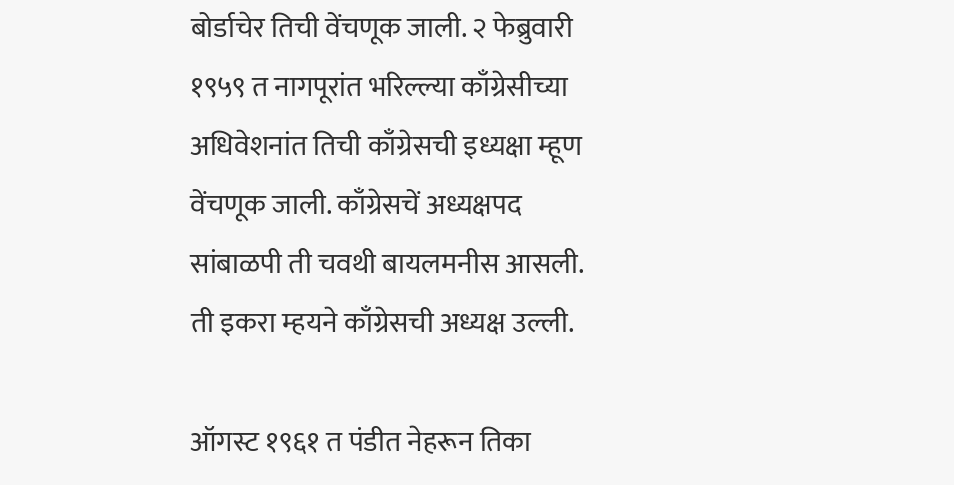बोर्डाचेर तिची वेंचणूक जाली. २ फेब्रुवारी १९५९ त नागपूरांत भरिल्ल्या काँग्रेसीच्या अधिवेशनांत तिची काँग्रेसची इध्यक्षा म्हूण वेंचणूक जाली. काँग्रेसचें अध्यक्षपद सांबाळपी ती चवथी बायलमनीस आसली. ती इकरा म्हयने काँग्रेसची अध्यक्ष उल्ली.

ऑगस्ट १९६१ त पंडीत नेहरून तिका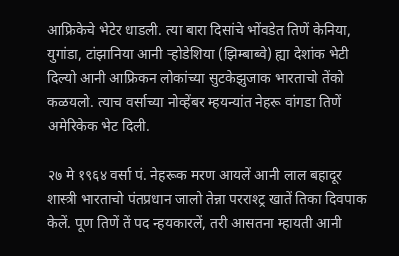आफ्रिकेचे भेटेर धाडली. त्या बारा दिसांचे भोंवडेत तिणें केनिया, युगांडा, टांझानिया आनी ऱ्होडेशिया (झिम्बाब्वे) ह्या देशांक भेटी दिल्यो आनी आफ्रिकन लोकांच्या सुटकेझुजाक भारताचो तेंको कळयलो. त्याच वर्साच्या नोव्हेंबर म्हयन्यांत नेहरू वांगडा तिणें अमेरिकेक भेट दिली.

२७ मे १९६४ वर्सा पं. नेहरूक मरण आयलें आनी लाल बहादूर शास्त्री भारताचो पंतप्रधान जालो तेन्ना परराश्ट्र खातें तिका दिवपाक केलें. पूण तिणें तें पद न्हयकारलें, तरी आसतना म्हायती आनी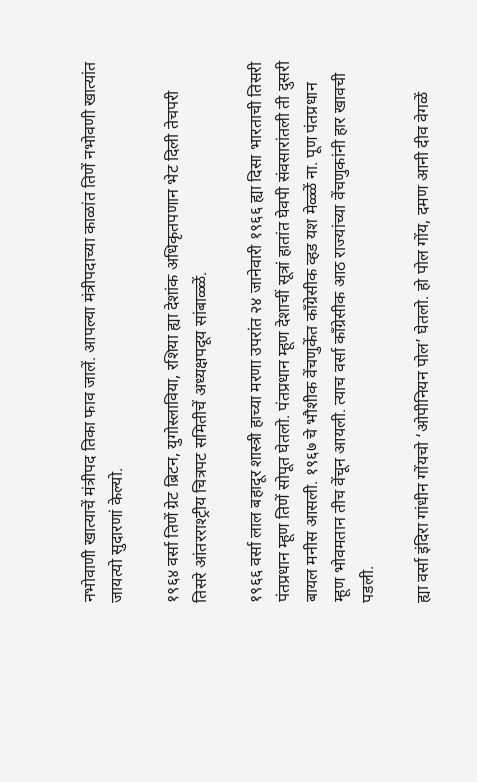नभोवाणी खात्याचें मंत्रीपद तिका फाव जालें. आपल्या मंत्रीपदाच्या काळांत तिणें नभोवणी खात्यांत जायत्यो सुदारणां केल्यो.

१९६४ वर्सा तिणें ग्रेट ब्रिटन, युगोस्लाविया, रशिया ह्या देशांक अधिकृतपणान भेट दिली तेचपरी तिसरे आंतरराश्ट्रीय चित्रपट समितीचें अध्यक्षपदूय सांबाळ्ळें.

१९६६ वर्सा लाल बहादूर शास्त्री हाच्या मरणा उपरांत २४ जानेवारी १९६६ ह्या दिसा भारताची तिसरी पंतप्रधान म्हूण तिणें सोपूत घेतलो. पंतप्रधान म्हूण देशाचीं सूत्रां हातांत घेवपी संवसारांतली ती दुसरी बायल मनीस आसली. १९६७ चे भौशीक वेंचणुकेंत काँग्रेसीक व्हड यश मेळ्ळें ना. पूण पंतप्रधान म्हूण भोवमतान तीच वेंचून आयली. त्याच वर्सा काँग्रेसीक आठ राज्यांच्या वेंचणुकांनी हार खावची पडली.

ह्या वर्सा इंदिरा गांधीन गोंयचो ‘ओपीनियन पोल’ घेतलो. हो पोल गोंय, दमण आनी दीव वेगळें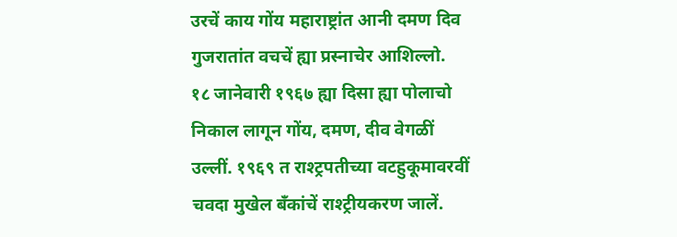उरचें काय गोंय महाराष्ट्रांत आनी दमण दिव गुजरातांत वचचें ह्या प्रस्नाचेर आशिल्लो. १८ जानेवारी १९६७ ह्या दिसा ह्या पोलाचो निकाल लागून गोंय, दमण, दीव वेगळीं उल्लीं. १९६९ त राश्ट्रपतीच्या वटहुकूमावरवीं चवदा मुखेल बँकांचें राश्ट्रीयकरण जालें.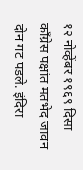१२ नोव्हेंबर १९६९ दिसा काँग्रेस पक्षांत मतभेद जावन दोन गट पडले. इंदिरा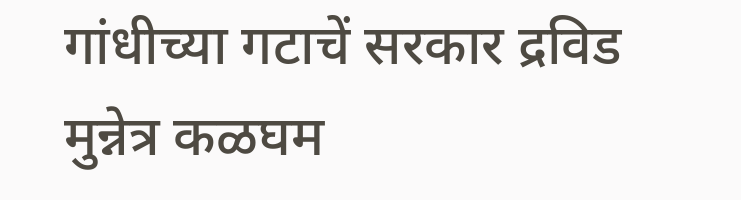गांधीच्या गटाचें सरकार द्रविड मुन्नेत्र कळघम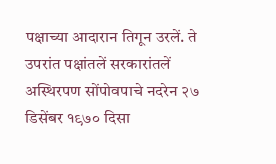पक्षाच्या आदारान तिगून उरलें. ते उपरांत पक्षांतलें सरकारांतलें अस्थिरपण सोंपोवपाचे नदरेन २७ डिसेंबर १९७० दिसा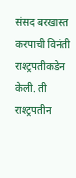संसद बरखास्त करपाची विनंती राश्ट्रपतीकडेन केली. ती राश्ट्रपतीन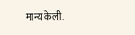मान्य केली.